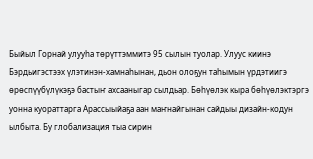Быйыл Горнай улууһа төрүттэммитэ 95 сылын туолар. Улуус киинэ Бэрдьигэстээх үлэтинэн-хамнаһынан, дьон олоҕун таһымын үрдэтиигэ өрөспүүбүлүкэҕэ бастыҥ ахсааныгар сылдьар. Бөһүөлэк кыра бөһүөлэктэргэ уонна куораттарга Арассыыйаҕа аан маҥнайгынан сайдыы дизайн-кодун ылбыта. Бу глобализация тыа сирин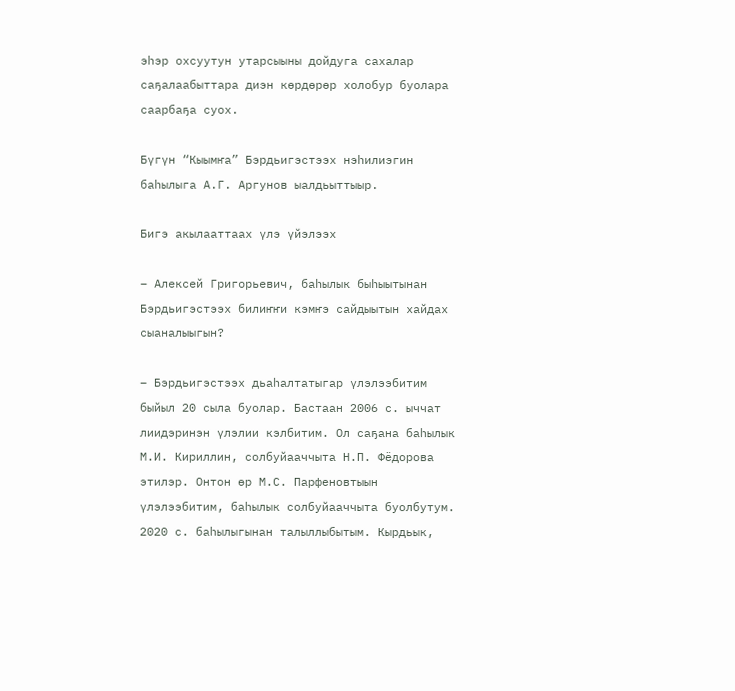эһэр охсуутун утарсыыны дойдуга сахалар саҕалаабыттара диэн көрдөрөр холобур буолара саарбаҕа суох.

Бүгүн “Кыымҥа” Бэрдьигэстээх нэһилиэгин баһылыга А.Г. Аргунов ыалдьыттыыр.

Бигэ акылааттаах үлэ үйэлээх

– Алексей Григорьевич, баһылык быһыытынан Бэрдьигэстээх билиҥҥи кэмҥэ сайдыытын хайдах сыаналыыгын?

– Бэрдьигэстээх дьаһалтатыгар үлэлээбитим быйыл 20 сыла буолар. Бастаан 2006 с. ыччат лиидэринэн үлэлии кэлбитим. Ол саҕана баһылык М.И. Кириллин, солбуйааччыта Н.П. Фёдорова этилэр. Онтон өр М.С. Парфеновтыын үлэлээбитим, баһылык солбуйааччыта буолбутум. 2020 с. баһылыгынан талыллыбытым. Кырдьык,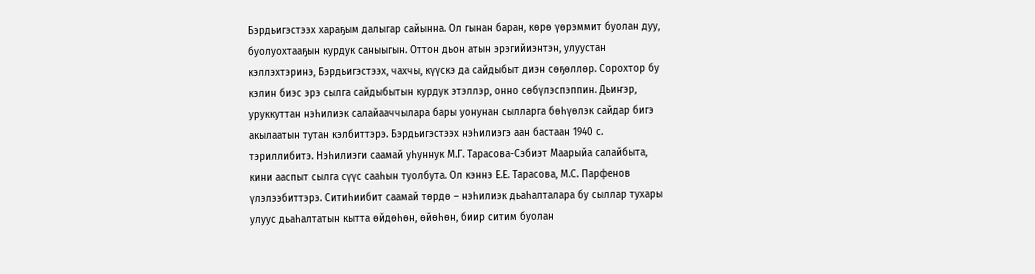Бэрдьигэстээх хараҕым далыгар сайынна. Ол гынан баран, көрө үөрэммит буолан дуу, буолуохтааҕын курдук саныыгын. Оттон дьон атын эрэгийиэнтэн, улуустан кэллэхтэринэ, Бэрдьигэстээх, чахчы, күүскэ да сайдыбыт диэн сөҕөллөр. Сорохтор бу кэлин биэс эрэ сылга сайдыбытын курдук этэллэр, онно сөбүлэспэппин. Дьиҥэр, уруккуттан нэһилиэк салайааччылара бары уонунан сылларга бөһүөлэк сайдар бигэ акылаатын тутан кэлбиттэрэ. Бэрдьигэстээх нэһилиэгэ аан бастаан 1940 с. тэриллибитэ. Нэһилиэги саамай уһуннук М.Г. Тарасова-Сэбиэт Маарыйа салайбыта, кини ааспыт сылга сүүс сааһын туолбута. Ол кэннэ Е.Е. Тарасова, М.С. Парфенов үлэлээбиттэрэ. Ситиһиибит саамай төрдө – нэһилиэк дьаһалталара бу сыллар тухары улуус дьаһалтатын кытта өйдөһөн, өйөһөн, биир ситим буолан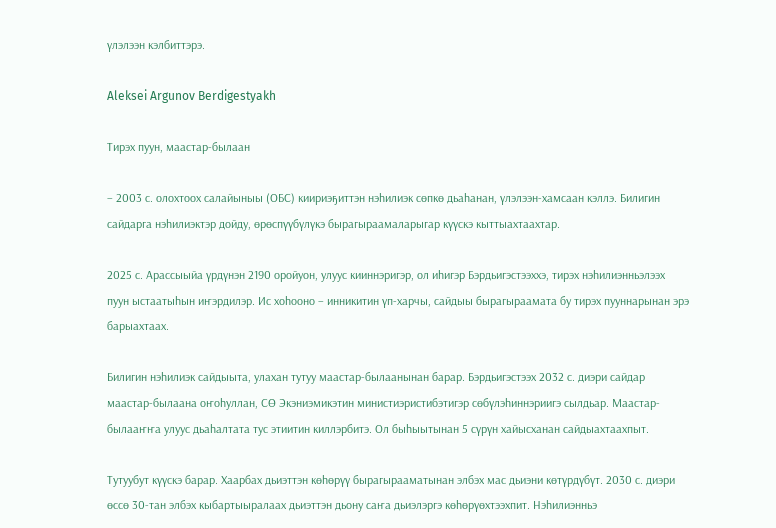үлэлээн кэлбиттэрэ.

Aleksei Argunov Berdigestyakh

Тирэх пуун, маастар-былаан

– 2003 с. олохтоох салайыныы (ОБС) киириэҕиттэн нэһилиэк сөпкө дьаһанан, үлэлээн-хамсаан кэллэ. Билигин сайдарга нэһилиэктэр дойду, өрөспүүбүлүкэ бырагыраамаларыгар күүскэ кыттыахтаахтар.

2025 с. Арассыыйа үрдүнэн 2190 оройуон, улуус кииннэригэр, ол иһигэр Бэрдьигэстээххэ, тирэх нэһилиэнньэлээх пуун ыстаатыһын иҥэрдилэр. Ис хоһооно – инникитин үп-харчы, сайдыы бырагыраамата бу тирэх пууннарынан эрэ барыахтаах.

Билигин нэһилиэк сайдыыта, улахан тутуу маастар-былаанынан барар. Бэрдьигэстээх 2032 с. диэри сайдар маастар-былаана оҥоһуллан, СӨ Экэниэмикэтин министиэристибэтигэр сөбүлэһиннэриигэ сылдьар. Маастар-былааҥҥа улуус дьаһалтата тус этиитин киллэрбитэ. Ол быһыытынан 5 сүрүн хайысханан сайдыахтаахпыт.

Тутуубут күүскэ барар. Хаарбах дьиэттэн көһөрүү бырагырааматынан элбэх мас дьиэни көтүрдүбүт. 2030 с. диэри өссө 30-тан элбэх кыбартыыралаах дьиэттэн дьону саҥа дьиэлэргэ көһөрүөхтээхпит. Нэһилиэнньэ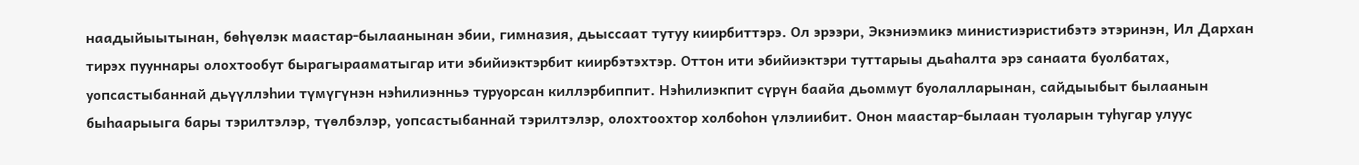наадыйыытынан, бөһүөлэк маастар-былаанынан эбии, гимназия, дьыссаат тутуу киирбиттэрэ. Ол эрээри, Экэниэмикэ министиэристибэтэ этэринэн, Ил Дархан тирэх пууннары олохтообут бырагырааматыгар ити эбийиэктэрбит киирбэтэхтэр. Оттон ити эбийиэктэри туттарыы дьаһалта эрэ санаата буолбатах, уопсастыбаннай дьүүллэһии түмүгүнэн нэһилиэнньэ туруорсан киллэрбиппит. Нэһилиэкпит сүрүн баайа дьоммут буолалларынан, сайдыыбыт былаанын быһаарыыга бары тэрилтэлэр, түөлбэлэр, уопсастыбаннай тэрилтэлэр, олохтоохтор холбоһон үлэлиибит. Онон маастар-былаан туоларын туһугар улуус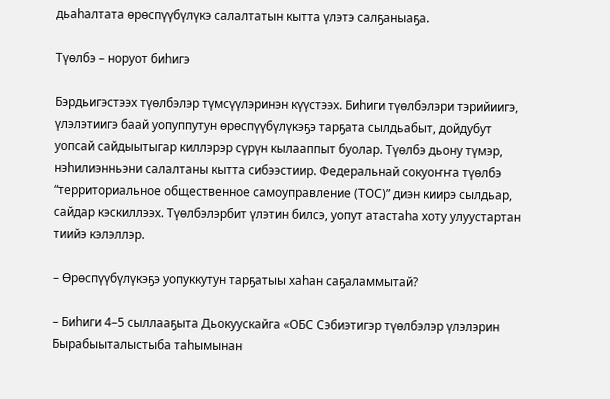дьаһалтата өрөспүүбүлүкэ салалтатын кытта үлэтэ салҕаныаҕа.

Түөлбэ – норуот биһигэ

Бэрдьигэстээх түөлбэлэр түмсүүлэринэн күүстээх. Биһиги түөлбэлэри тэрийиигэ, үлэлэтиигэ баай уопуппутун өрөспүүбүлүкэҕэ тарҕата сылдьабыт, дойдубут уопсай сайдыытыгар киллэрэр сүрүн кылааппыт буолар. Түөлбэ дьону түмэр, нэһилиэнньэни салалтаны кытта сибээстиир. Федеральнай сокуоҥҥа түөлбэ “территориальное общественное самоуправление (ТОС)” диэн киирэ сылдьар, сайдар кэскиллээх. Түөлбэлэрбит үлэтин билсэ, уопут атастаһа хоту улуустартан тиийэ кэлэллэр.

– Өрөспүүбүлүкэҕэ уопуккутун тарҕатыы хаһан саҕаламмытай?

– Биһиги 4–5 сыллааҕыта Дьокуускайга «ОБС Сэбиэтигэр түөлбэлэр үлэлэрин Бырабыыталыстыба таһымынан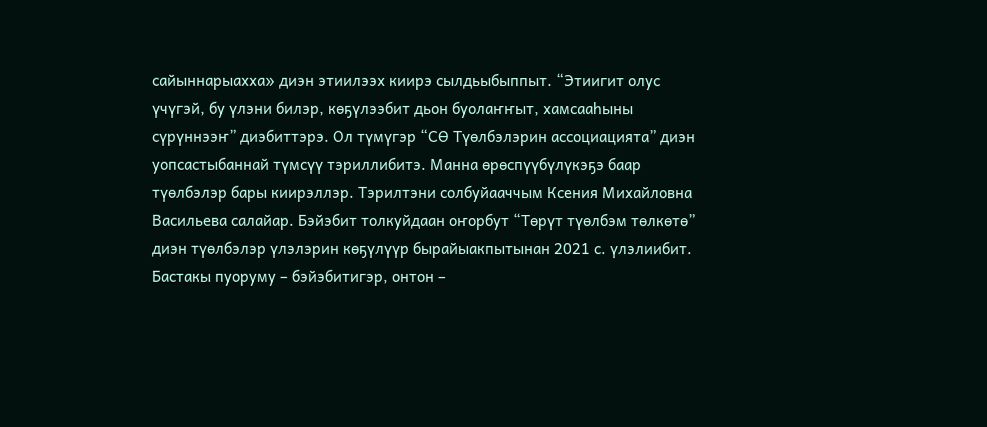сайыннарыахха» диэн этиилээх киирэ сылдьыбыппыт. “Этиигит олус үчүгэй, бу үлэни билэр, көҕүлээбит дьон буолаҥҥыт, хамсааһыны сүрүннээҥ” диэбиттэрэ. Ол түмүгэр “СӨ Түөлбэлэрин ассоциацията” диэн уопсастыбаннай түмсүү тэриллибитэ. Манна өрөспүүбүлүкэҕэ баар түөлбэлэр бары киирэллэр. Тэрилтэни солбуйааччым Ксения Михайловна Васильева салайар. Бэйэбит толкуйдаан оҥорбут “Төрүт түөлбэм төлкөтө” диэн түөлбэлэр үлэлэрин көҕүлүүр бырайыакпытынан 2021 с. үлэлиибит. Бастакы пуоруму – бэйэбитигэр, онтон –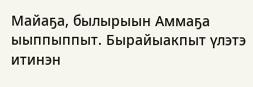Майаҕа, былырыын Аммаҕа ыыппыппыт. Бырайыакпыт үлэтэ итинэн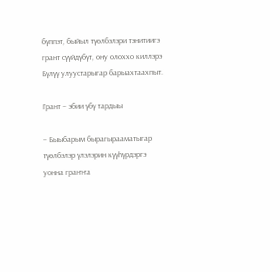бүппэт, быйыл түөлбэлэри тэнитиигэ грант сүүйдүбүт, ону олоххо киллэрэ Бүлүү улуустарыгар барыахтаахпыт.

Грант – эбии үбү тардыы

– Быыбарым бырагырааматыгар түөлбэлэр үлэлэрин күүһүрдэргэ уонна граҥҥа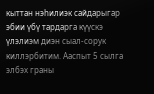кыттан нэһилиэк сайдарыгар эбии үбү тардарга күүскэ үлэлиэм диэн сыал-сорук киллэрбитим. Ааспыт 5 сылга элбэх граны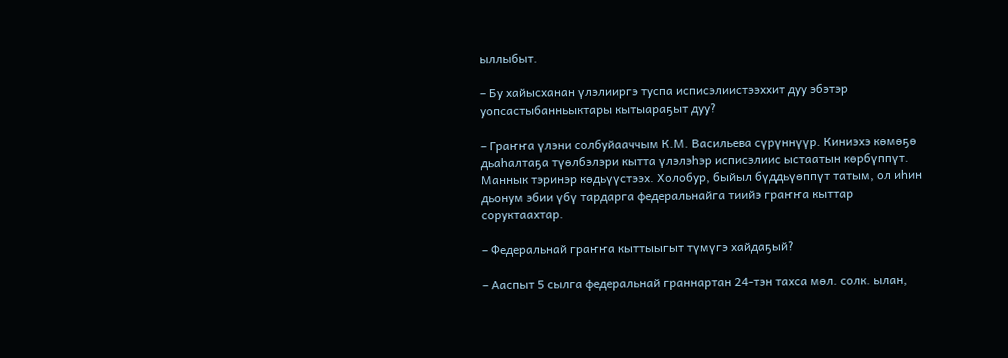ыллыбыт.

– Бу хайысханан үлэлииргэ туспа исписэлиистээххит дуу эбэтэр уопсастыбанньыктары кытыараҕыт дуу?

– Граҥҥа үлэни солбуйааччым К.М. Васильева сүрүннүүр. Киниэхэ көмөҕө дьаһалтаҕа түөлбэлэри кытта үлэлэһэр исписэлиис ыстаатын көрбүппүт. Маннык тэринэр көдьүүстээх. Холобур, быйыл бүддьүөппүт татым, ол иһин дьонум эбии үбү тардарга федеральнайга тиийэ граҥҥа кыттар соруктаахтар.

– Федеральнай граҥҥа кыттыыгыт түмүгэ хайдаҕый?

– Ааспыт 5 сылга федеральнай граннартан 24-тэн тахса мөл. солк. ылан,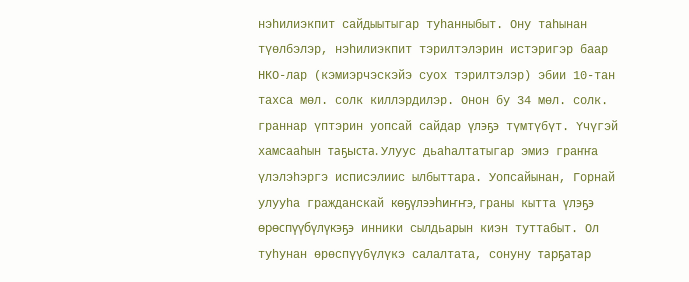нэһилиэкпит сайдыытыгар туһанныбыт. Ону таһынан түөлбэлэр, нэһилиэкпит тэрилтэлэрин истэригэр баар НКО-лар (кэмиэрчэскэйэ суох тэрилтэлэр) эбии 10-тан тахса мөл. солк киллэрдилэр. Онон бу 34 мөл. солк. граннар үптэрин уопсай сайдар үлэҕэ түмтүбүт. Үчүгэй хамсааһын таҕыста. Улуус дьаһалтатыгар эмиэ граҥҥа үлэлэһэргэ исписэлиис ылбыттара. Уопсайынан, Горнай улууһа гражданскай көҕүлээһиҥҥэ, граны кытта үлэҕэ өрөспүүбүлүкэҕэ инники сылдьарын киэн туттабыт. Ол туһунан өрөспүүбүлүкэ салалтата, сонуну тарҕатар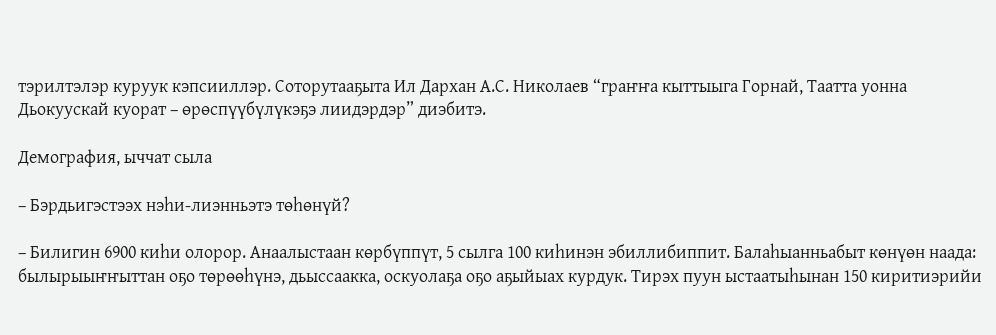тэрилтэлэр куруук кэпсииллэр. Соторутааҕыта Ил Дархан А.С. Николаев “граҥҥа кыттыыга Горнай, Таатта уонна Дьокуускай куорат – өрөспүүбүлүкэҕэ лиидэрдэр” диэбитэ.

Демография, ыччат сыла

– Бэрдьигэстээх нэһи-лиэнньэтэ төһөнүй?

– Билигин 6900 киһи олорор. Анаалыстаан көрбүппүт, 5 сылга 100 киһинэн эбиллибиппит. Балаһыанньабыт көнүөн наада: былырыыҥҥыттан оҕо төрөөһүнэ, дьыссаакка, оскуолаҕа оҕо аҕыйыах курдук. Тирэх пуун ыстаатыһынан 150 киритиэрийи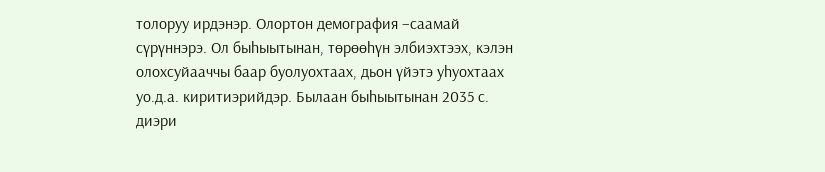толоруу ирдэнэр. Олортон демография –саамай сүрүннэрэ. Ол быһыытынан, төрөөһүн элбиэхтээх, кэлэн олохсуйааччы баар буолуохтаах, дьон үйэтэ уһуохтаах уо.д.а. киритиэрийдэр. Былаан быһыытынан 2035 с. диэри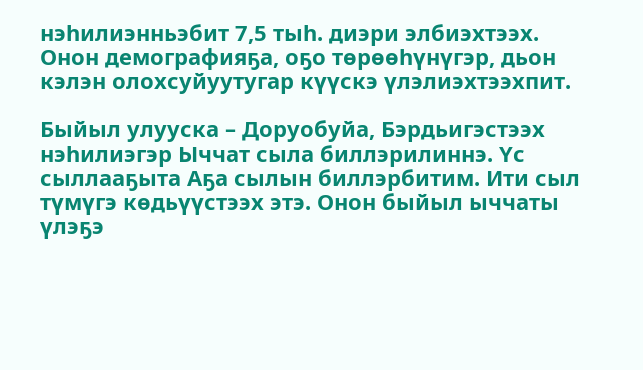нэһилиэнньэбит 7,5 тыһ. диэри элбиэхтээх. Онон демографияҕа, оҕо төрөөһүнүгэр, дьон кэлэн олохсуйуутугар күүскэ үлэлиэхтээхпит.

Быйыл улууска – Доруобуйа, Бэрдьигэстээх нэһилиэгэр Ыччат сыла биллэрилиннэ. Үс сыллааҕыта Аҕа сылын биллэрбитим. Ити сыл түмүгэ көдьүүстээх этэ. Онон быйыл ыччаты үлэҕэ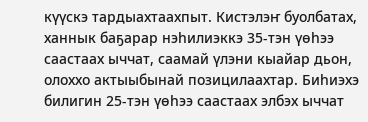күүскэ тардыахтаахпыт. Кистэлэҥ буолбатах, ханнык баҕарар нэһилиэккэ 35-тэн үөһээ саастаах ыччат, саамай үлэни кыайар дьон, олоххо актыыбынай позицилаахтар. Биһиэхэ билигин 25-тэн үөһээ саастаах элбэх ыччат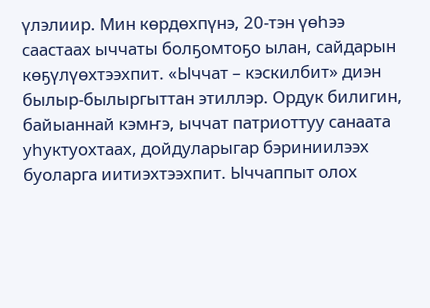үлэлиир. Мин көрдөхпүнэ, 20-тэн үөһээ саастаах ыччаты болҕомтоҕо ылан, сайдарын көҕүлүөхтээхпит. «Ыччат – кэскилбит» диэн былыр-былыргыттан этиллэр. Ордук билигин, байыаннай кэмҥэ, ыччат патриоттуу санаата уһуктуохтаах, дойдуларыгар бэриниилээх буоларга иитиэхтээхпит. Ыччаппыт олох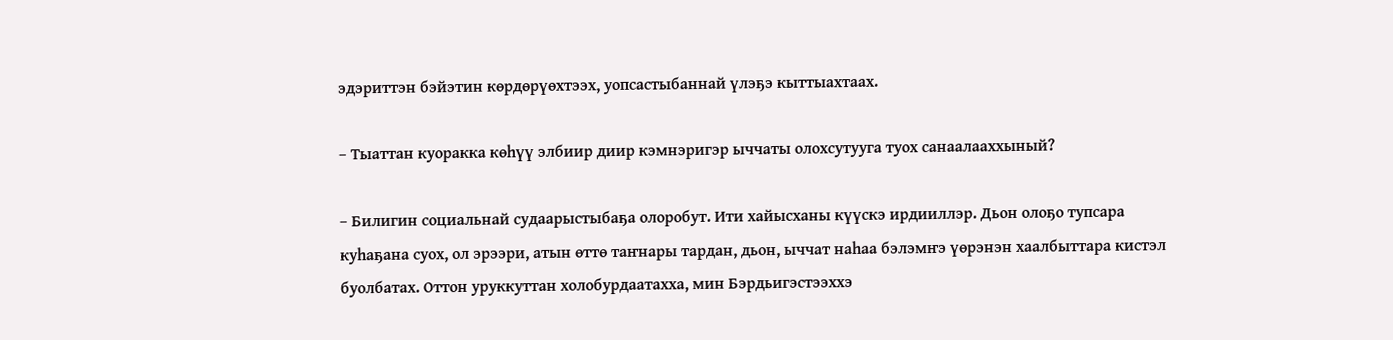эдэриттэн бэйэтин көрдөрүөхтээх, уопсастыбаннай үлэҕэ кыттыахтаах.

– Тыаттан куоракка көһүү элбиир диир кэмнэригэр ыччаты олохсутууга туох санаалааххыный?

– Билигин социальнай судаарыстыбаҕа олоробут. Ити хайысханы күүскэ ирдииллэр. Дьон олоҕо тупсара куһаҕана суох, ол эрээри, атын өттө таҥнары тардан, дьон, ыччат наһаа бэлэмҥэ үөрэнэн хаалбыттара кистэл буолбатах. Оттон уруккуттан холобурдаатахха, мин Бэрдьигэстээххэ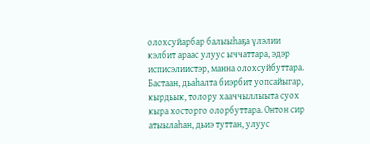олохсуйарбар балыыһаҕа үлэлии кэлбит араас улуус ыччаттара, эдэр исписэлиистэр, манна олохсуйбуттара. Бастаан, дьаһалта биэрбит уопсайыгар, кырдьык, толору хааччыллыыта суох кыра хосторго олорбуттара. Онтон сир атыылаһан, дьиэ туттан, улуус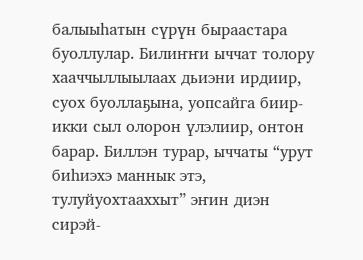балыыһатын сүрүн быраастара буоллулар. Билиҥҥи ыччат толору хааччыллыылаах дьиэни ирдиир, суох буоллаҕына, уопсайга биир-икки сыл олорон үлэлиир, онтон барар. Биллэн турар, ыччаты “урут биһиэхэ маннык этэ, тулуйуохтааххыт” эҥин диэн сирэй-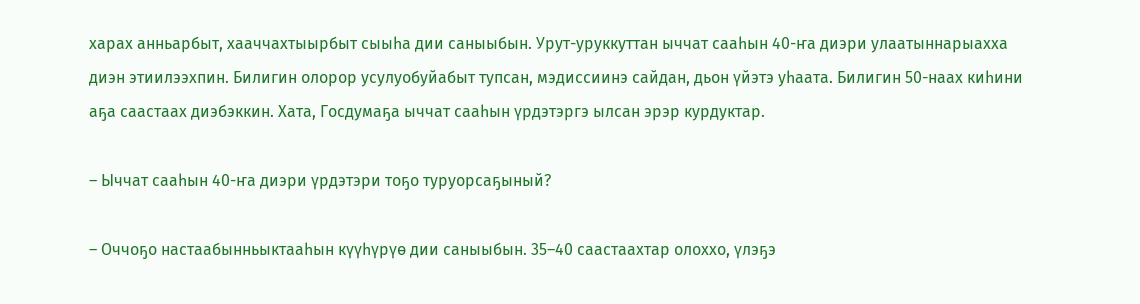харах анньарбыт, хааччахтыырбыт сыыһа дии саныыбын. Урут-уруккуттан ыччат сааһын 40-ҥа диэри улаатыннарыахха диэн этиилээхпин. Билигин олорор усулуобуйабыт тупсан, мэдиссиинэ сайдан, дьон үйэтэ уһаата. Билигин 50-наах киһини аҕа саастаах диэбэккин. Хата, Госдумаҕа ыччат сааһын үрдэтэргэ ылсан эрэр курдуктар.

– Ыччат сааһын 40-ҥа диэри үрдэтэри тоҕо туруорсаҕыный?

– Оччоҕо настаабынньыктааһын күүһүрүө дии саныыбын. 35–40 саастаахтар олоххо, үлэҕэ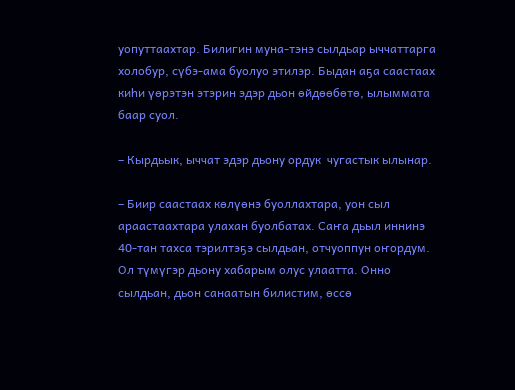уопуттаахтар. Билигин муна-тэнэ сылдьар ыччаттарга холобур, сүбэ-ама буолуо этилэр. Быдан аҕа саастаах киһи үөрэтэн этэрин эдэр дьон өйдөөбөтө, ылыммата баар суол.

– Кырдьык, ыччат эдэр дьону ордук  чугастык ылынар.

– Биир саастаах көлүөнэ буоллахтара, уон сыл араастаахтара улахан буолбатах. Саҥа дьыл иннинэ 40-тан тахса тэрилтэҕэ сылдьан, отчуоппун оҥордум. Ол түмүгэр дьону хабарым олус улаатта. Онно сылдьан, дьон санаатын билистим, өссө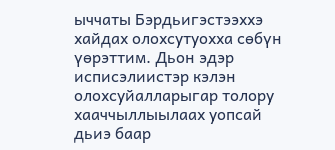ыччаты Бэрдьигэстээххэ хайдах олохсутуохха сөбүн үөрэттим. Дьон эдэр исписэлиистэр кэлэн олохсуйалларыгар толору хааччыллыылаах уопсай дьиэ баар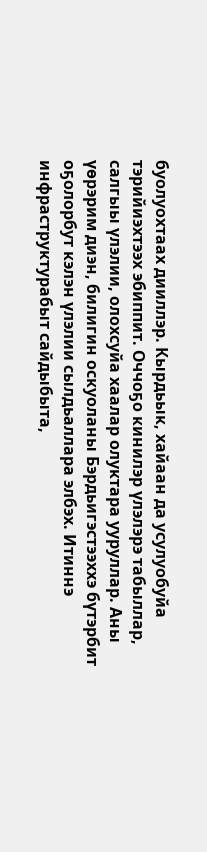буолуохтаах дииллэр. Кырдьык, хайаан да усулуобуйа тэрийиэхтээх эбиппит. Оччоҕо кинилэр үлэлэрэ табыллар, салгыы үлэлии, олохсуйа хаалар олуктара ууруллар. Аны үөрэрим диэн, билигин оскуоланы Бэрдьигэстээххэ бүтэрбит оҕолорбут кэлэн үлэлии сылдьаллара элбэх. Итиннэ инфраструктурабыт сайдыбыта,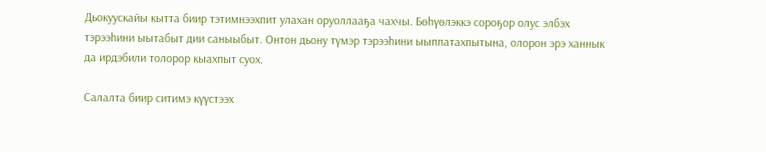Дьокуускайы кытта биир тэтимнээхпит улахан оруоллааҕа чахчы. Бөһүөлэккэ сороҕор олус элбэх тэрээһини ыытабыт дии саныыбыт. Онтон дьону түмэр тэрээһини ыыппатахпытына, олорон эрэ ханнык да ирдэбили толорор кыахпыт суох.

Салалта биир ситимэ күүстээх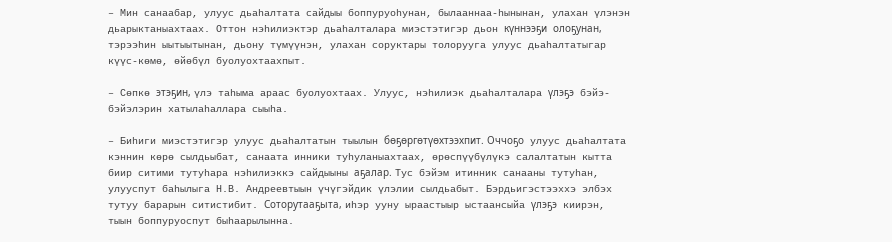– Мин санаабар, улуус дьаһалтата сайдыы боппуруоһунан, былааннаа-һынынан, улахан үлэнэн дьарыктаныахтаах. Оттон нэһилиэктэр дьаһалталара миэстэтигэр дьон күннээҕи олоҕунан, тэрээһин ыытыытынан, дьону түмүүнэн, улахан соруктары толорууга улуус дьаһалтатыгар күүс-көмө, өйөбүл буолуохтаахпыт.

– Сөпкө этэҕин, үлэ таһыма араас буолуохтаах. Улуус, нэһилиэк дьаһалталара үлэҕэ бэйэ-бэйэлэрин хатылаһаллара сыыһа.

– Биһиги миэстэтигэр улуус дьаһалтатын тыылын бөҕөргөтүөхтээхпит. Оччоҕо улуус дьаһалтата кэннин көрө сылдьыбат, санаата инники туһуланыахтаах, өрөспүүбүлүкэ салалтатын кытта биир ситими тутуһара нэһилиэккэ сайдыыны аҕалар. Тус бэйэм итинник санааны тутуһан, улууспут баһылыга Н.В. Андреевтыын үчүгэйдик үлэлии сылдьабыт. Бэрдьигэстээххэ элбэх тутуу барарын ситистибит. Соторутааҕыта, иһэр ууну ыраастыыр ыстаансыйа үлэҕэ киирэн, тыын боппуруоспут быһаарылынна.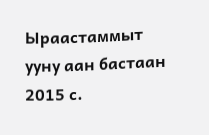Ыраастаммыт ууну аан бастаан 2015 с.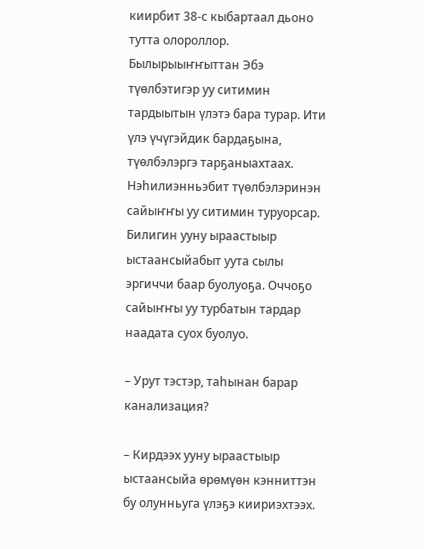киирбит 38-с кыбартаал дьоно тутта олороллор. Былырыыҥҥыттан Эбэ түөлбэтигэр уу ситимин тардыытын үлэтэ бара турар. Ити үлэ үчүгэйдик бардаҕына, түөлбэлэргэ тарҕаныахтаах. Нэһилиэнньэбит түөлбэлэринэн сайыҥҥы уу ситимин туруорсар. Билигин ууну ыраастыыр ыстаансыйабыт уута сылы эргиччи баар буолуоҕа. Оччоҕо сайыҥҥы уу турбатын тардар наадата суох буолуо.

– Урут тэстэр, таһынан барар канализация?

– Кирдээх ууну ыраастыыр ыстаансыйа өрөмүөн кэнниттэн бу олунньуга үлэҕэ киириэхтээх.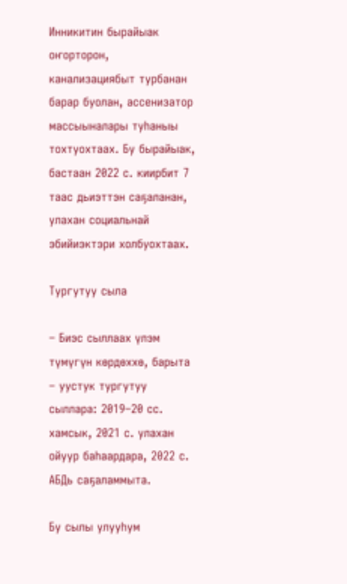Инникитин бырайыак оҥорторон, канализациябыт турбанан барар буолан, ассенизатор массыыналары туһаныы тохтуохтаах. Бу бырайыак, бастаан 2022 с. киирбит 7 таас дьиэттэн саҕаланан, улахан социальнай эбийиэктэри холбуохтаах.

Тургутуу сыла

– Биэс сыллаах үлэм түмүгүн көрдөххө, барыта – уустук тургутуу сыллара: 2019–20 сс. хамсык, 2021 с. улахан ойуур баһаардара, 2022 с. АБДь саҕаламмыта.

Бу сылы улууһум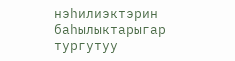нэһилиэктэрин баһылыктарыгар тургутуу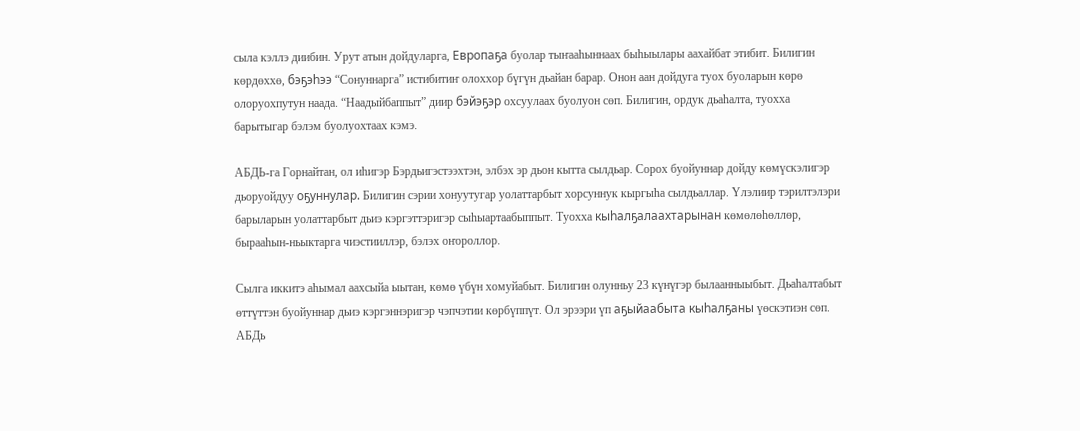сыла кэллэ диибин. Урут атын дойдуларга, Европаҕа буолар тыҥааһыннаах быһыылары аахайбат этибит. Билигин көрдөххө, бэҕэһээ “Сонуннарга” истибитиҥ олоххор бүгүн дьайан барар. Онон аан дойдуга туох буоларын көрө олоруохпутун наада. “Наадыйбаппыт” диир бэйэҕэр охсуулаах буолуон сөп. Билигин, ордук дьаһалта, туохха барытыгар бэлэм буолуохтаах кэмэ.

АБДЬ-га Горнайтан, ол иһигэр Бэрдьигэстээхтэн, элбэх эр дьон кытта сылдьар. Сорох буойуннар дойду көмүскэлигэр дьоруойдуу оҕуннулар. Билигин сэрии хонуутугар уолаттарбыт хорсуннук кыргыһа сылдьаллар. Үлэлиир тэрилтэлэри барыларын уолаттарбыт дьиэ кэргэттэригэр сыһыартаабыппыт. Туохха кыһалҕалаахтарынан көмөлөһөллөр, бырааһын-ньыктарга чиэстииллэр, бэлэх оҥороллор.

Сылга иккитэ аһымал аахсыйа ыытан, көмө үбүн хомуйабыт. Билигин олунньу 23 күнүгэр былаанныыбыт. Дьаһалтабыт өттүттэн буойуннар дьиэ кэргэннэригэр чэпчэтии көрбүппүт. Ол эрээри үп аҕыйаабыта кыһалҕаны үөскэтиэн сөп. АБДь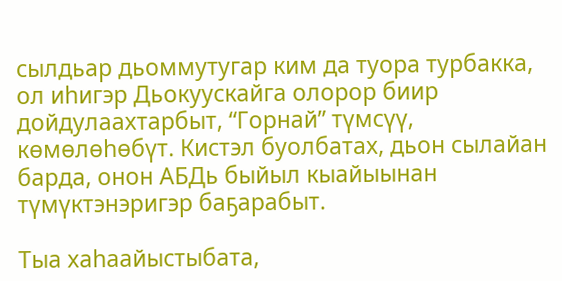сылдьар дьоммутугар ким да туора турбакка, ол иһигэр Дьокуускайга олорор биир дойдулаахтарбыт, “Горнай” түмсүү, көмөлөһөбүт. Кистэл буолбатах, дьон сылайан барда, онон АБДь быйыл кыайыынан түмүктэнэригэр баҕарабыт.

Тыа хаһаайыстыбата,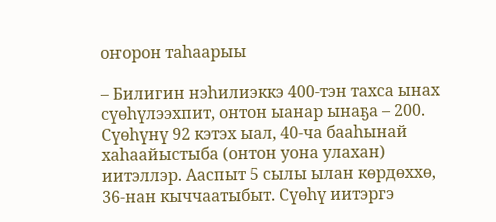оҥорон таһаарыы

– Билигин нэһилиэккэ 400-тэн тахса ынах сүөһүлээхпит, онтон ыанар ынаҕа – 200. Сүөһүнү 92 кэтэх ыал, 40-ча бааһынай хаһаайыстыба (онтон уона улахан) иитэллэр. Ааспыт 5 сылы ылан көрдөххө, 36-нан кыччаатыбыт. Сүөһү иитэргэ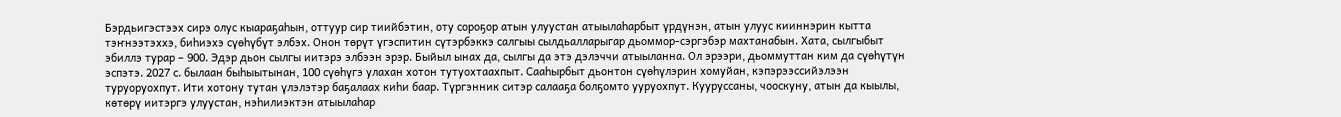Бэрдьигэстээх сирэ олус кыараҕаһын, оттуур сир тиийбэтин, оту сороҕор атын улуустан атыылаһарбыт үрдүнэн, атын улуус кииннэрин кытта тэҥнээтэххэ, биһиэхэ сүөһүбүт элбэх. Онон төрүт үгэспитин сүтэрбэккэ салгыы сылдьалларыгар дьоммор-сэргэбэр махтанабын. Хата, сылгыбыт эбиллэ турар – 900. Эдэр дьон сылгы иитэрэ элбээн эрэр. Быйыл ынах да, сылгы да этэ дэлэччи атыыланна. Ол эрээри, дьоммуттан ким да сүөһүтүн эспэтэ. 2027 с. былаан быһыытынан, 100 сүөһүгэ улахан хотон тутуохтаахпыт. Сааһырбыт дьонтон сүөһүлэрин хомуйан, кэпэрээссийэлээн туруоруохпут. Ити хотону тутан үлэлэтэр баҕалаах киһи баар. Түргэнник ситэр салааҕа болҕомто ууруохпут. Кууруссаны, чооскуну, атын да кыылы, көтөрү иитэргэ улуустан, нэһилиэктэн атыылаһар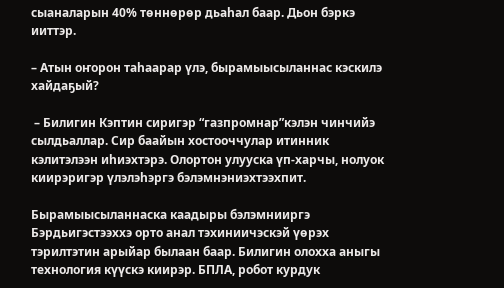сыаналарын 40% төннөрөр дьаһал баар. Дьон бэркэ ииттэр.

– Атын оҥорон таһаарар үлэ, бырамыысыланнас кэскилэ хайдаҕый?

 – Билигин Кэптин сиригэр “газпромнар”кэлэн чинчийэ сылдьаллар. Сир баайын хостооччулар итинник кэлитэлээн иһиэхтэрэ. Олортон улууска үп-харчы, нолуок киирэригэр үлэлэһэргэ бэлэмнэниэхтээхпит.

Бырамыысыланнаска каадыры бэлэмнииргэ Бэрдьигэстээххэ орто анал тэхиниичэскэй үөрэх тэрилтэтин арыйар былаан баар. Билигин олохха аныгы технология күүскэ киирэр. БПЛА, робот курдук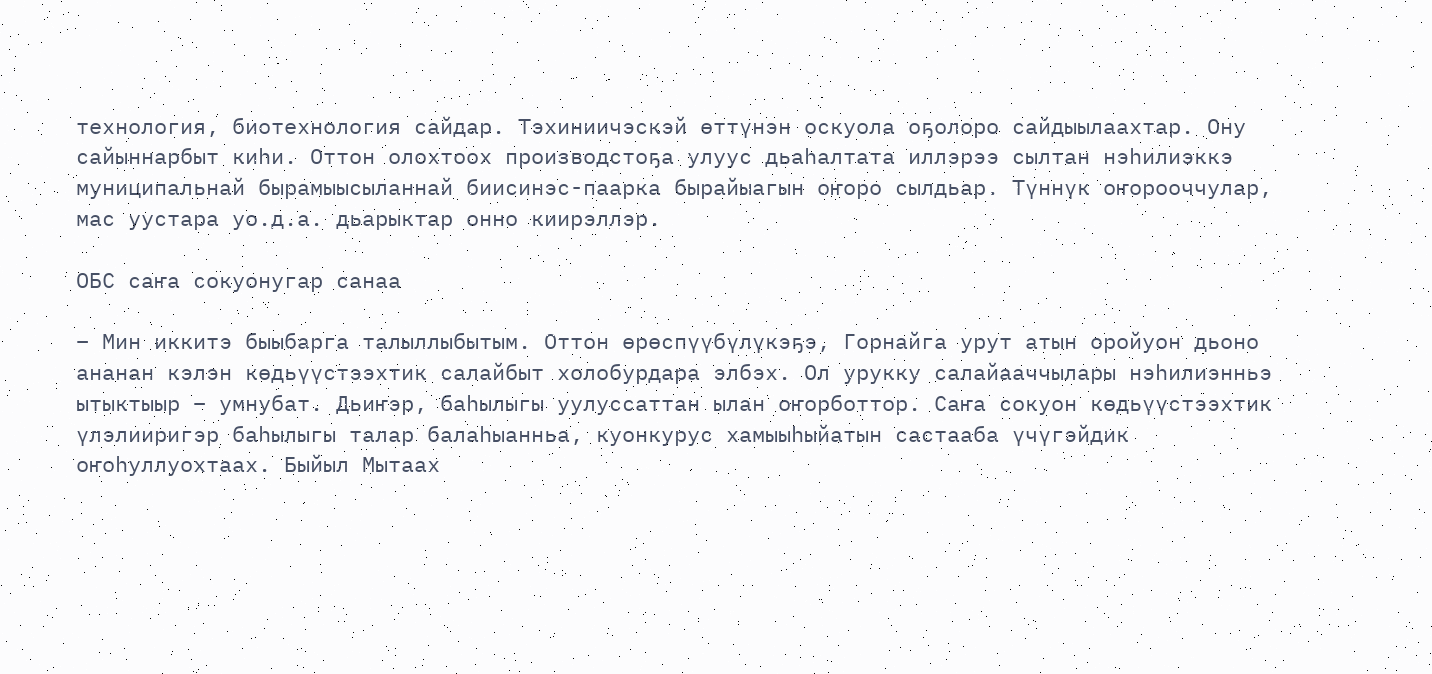технология, биотехнология сайдар. Тэхиниичэскэй өттүнэн оскуола оҕолоро сайдыылаахтар. Ону сайыннарбыт киһи. Оттон олохтоох производстоҕа улуус дьаһалтата иллэрээ сылтан нэһилиэккэ муниципальнай бырамыысыланнай биисинэс-паарка бырайыагын оҥоро сылдьар. Түннүк оҥорооччулар, мас уустара уо.д.а. дьарыктар онно киирэллэр.

ОБС саҥа сокуонугар санаа

– Мин иккитэ быыбарга талыллыбытым. Оттон өрөспүүбүлүкэҕэ, Горнайга урут атын оройуон дьоно ананан кэлэн көдьүүстээхтик салайбыт холобурдара элбэх. Ол урукку салайааччылары нэһилиэнньэ ытыктыыр – умнубат. Дьиҥэр, баһылыгы уулуссаттан ылан оҥорботтор. Саҥа сокуон көдьүүстээхтик үлэлииригэр баһылыгы талар балаһыанньа, куонкурус хамыыһыйатын састааба үчүгэйдик оҥоһуллуохтаах. Быйыл Мытаах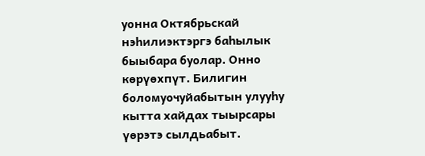уонна Октябрьскай нэһилиэктэргэ баһылык быыбара буолар. Онно көрүөхпүт. Билигин боломуочуйабытын улууһу кытта хайдах тыырсары үөрэтэ сылдьабыт.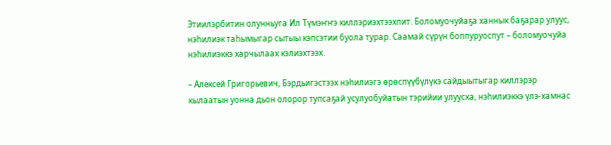Этиилэрбитин олунньуга Ил Түмэҥҥэ киллэриэхтээхпит. Боломуочуйаҕа ханнык баҕарар улуус, нэһилиэк таһымыгар сытыы кэпсэтии буола турар. Саамай сүрүн боппуруоспут – боломуочуйа нэһилиэккэ харчылаах кэлиэхтээх.

– Алексей Григорьевич, Бэрдьигэстээх нэһилиэгэ өрөспүүбүлүкэ сайдыытыгар киллэрэр кылаатын уонна дьон олорор тупсаҕай усулуобуйатын тэрийии улууска, нэһилиэккэ үлэ-хамнас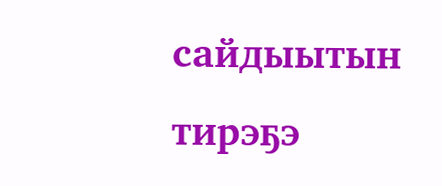сайдыытын тирэҕэ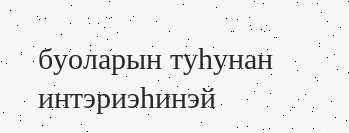буоларын туһунан интэриэһинэй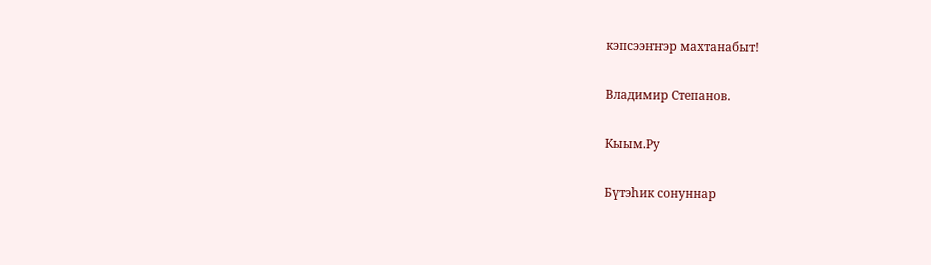кэпсээҥҥэр махтанабыт!

Владимир Степанов.

Кыым.Ру

Бүтэһик сонуннар